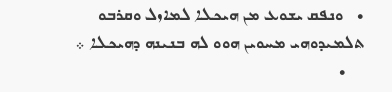•   ܘܢܦܩ ܝܫܘܥ ܡܢ ܗܝܟܠܐ ܠܡܐܙܠ ܘܩܪܒܘ ܬܠܡܝܕܘܗܝ ܡܚܘܝܢ ܗܘܘ ܠܗ ܒܢܝܢܗ ܕܗܝܟܠܐ ܀
    •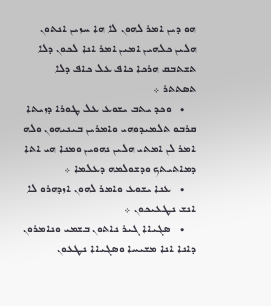ܗܘ ܕܝܢ ܐܡܪ ܠܗܘܢ ܠܐ ܗܐ ܚܙܝܢ ܐܢܬܘܢ ܗܠܝܢ ܟܠܗܝܢ ܐܡܝܢ ܐܡܪ ܐܢܐ ܠܟܘܢ ܕܠܐ ܬܫܬܒܩ ܗܪܟܐ ܟܐܦ ܥܠ ܟܐܦ ܕܠܐ ܬܤܬܬܪ ܀
    •   ܘܟܕ ܝܬܒ ܝܫܘܥ ܥܠ ܛܘܪܐ ܕܙܝܬܐ ܩܪܒܘ ܬܠܡܝܕܘܗܝ ܘܐܡܪܝܢ ܒܝܢܝܗܘܢ ܘܠܗ ܐܡܪ ܠܢ ܐܡܬܝ ܗܠܝܢ ܢܗܘܝܢ ܘܡܢܐ ܗܝ ܐܬܐ ܕܡܐܬܝܬܟ ܘܕܫܘܠܡܗ ܕܥܠܡܐ ܀
    •   ܥܢܐ ܝܫܘܥ ܘܐܡܪ ܠܗܘܢ ܐܙܕܗܪܘ ܠܐ ܐܢܫ ܢܛܥܝܟܘܢ ܀
    •   ܤܓܝܐܐ ܓܝܪ ܢܐܬܘܢ ܒܫܡܝ ܘܢܐܡܪܘܢ ܕܐܢܐ ܐܢܐ ܡܫܝܚܐ ܘܤܓܝܐܐ ܢܛܥܘܢ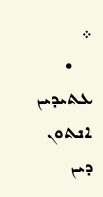܀
    •   ܥܬܝܕܝܢ ܐܢܬܘܢ ܕܝܢ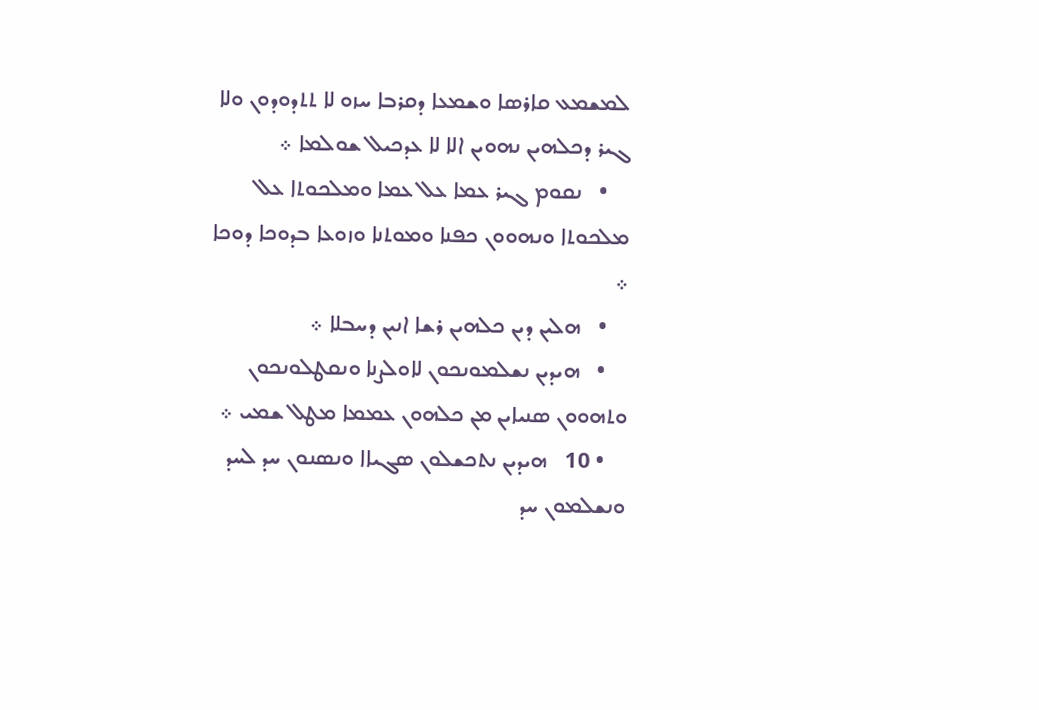ܠܡܫܡܥ ܩܐܪܤܐ ܘܫܡܥܐ ܕܩܪܒܐ ܚܙܘ ܠܐ ܬܬܕܘܕܘܢ ܘܠܐ ܓܝܪ ܕܟܠܗܝܢ ܢܗܘܝܢ ܐܠܐ ܠܐ ܥܕܟܝܠ ܫܘܠܡܐ ܀
    •   ܢܩܘܡ ܓܝܪ ܥܡܐ ܥܠ ܥܡܐ ܘܡܠܟܘܬܐ ܥܠ ܡܠܟܘܬܐ ܘܢܗܘܘܢ ܟܦܢܐ ܘܡܘܬܢܐ ܘܙܘܥܐ ܒܕܘܟܐ ܕܘܟܐ ܀
    •   ܗܠܝܢ ܕܝܢ ܟܠܗܝܢ ܪܫܐ ܐܢܝܢ ܕܚܒܠܐ ܀
    •   ܗܝܕܝܢ ܢܫܠܡܘܢܟܘܢ ܠܐܘܠܨܢܐ ܘܢܩܛܠܘܢܟܘܢ ܘܬܗܘܘܢ ܤܢܝܐܝܢ ܡܢ ܟܠܗܘܢ ܥܡܡܐ ܡܛܠ ܫܡܝ ܀
    • 10   ܗܝܕܝܢ ܢܬܟܫܠܘܢ ܤܓܝܐܐ ܘܢܤܢܘܢ ܚܕ ܠܚܕ ܘܢܫܠܡܘܢ ܚܕ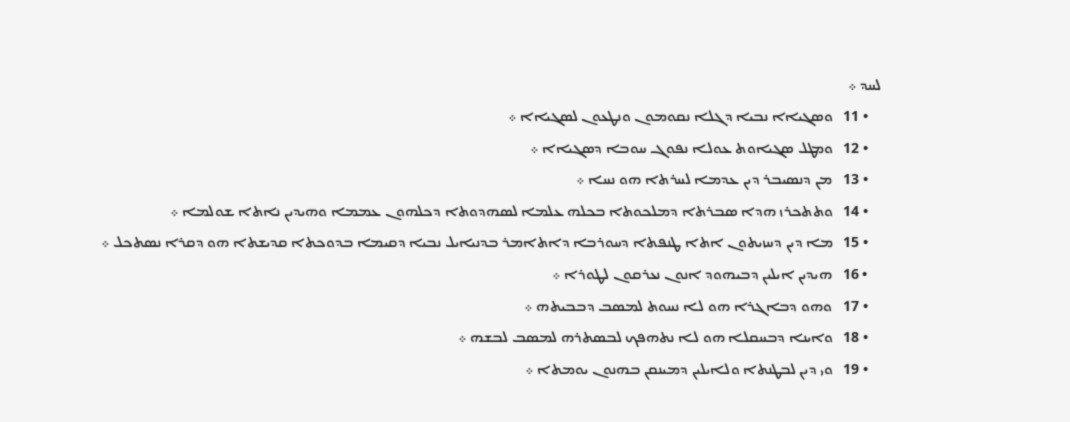ܠܚܕ ܀
    • 11   ܘܤܓܝܐܐ ܢܒܝܐ ܕܓܠܐ ܢܩܘܡܘܢ ܘܢܛܥܘܢ ܠܤܓܝܐܐ ܀
    • 12   ܘܡܛܠ ܤܓܝܐܘܬ ܥܘܠܐ ܢܦܘܓ ܚܘܒܐ ܕܤܓܝܐܐ ܀
    • 13   ܡܢ ܕܢܤܝܒܪ ܕܝܢ ܥܕܡܐ ܠܚܪܬܐ ܗܘ ܢܚܐ ܀
    • 14   ܘܬܬܟܪܙ ܗܕܐ ܤܒܪܬܐ ܕܡܠܟܘܬܐ ܒܟܠܗ ܥܠܡܐ ܠܤܗܕܘܬܐ ܕܟܠܗܘܢ ܥܡܡܐ ܘܗܝܕܝܢ ܢܐܬܐ ܫܘܠܡܐ ܀
    • 15   ܡܐ ܕܝܢ ܕܚܙܝܬܘܢ ܐܬܐ ܛܢܦܬܐ ܕܚܘܪܒܐ ܕܐܬܐܡܪ ܒܕܢܝܐܝܠ ܢܒܝܐ ܕܩܝܡܐ ܒܕܘܟܬܐ ܩܕܝܫܬܐ ܗܘ ܕܩܪܐ ܢܤܬܟܠ ܀
    • 16   ܗܝܕܝܢ ܐܝܠܝܢ ܕܒܝܗܘܕ ܐܢܘܢ ܢܥܪܩܘܢ ܠܛܘܪܐ ܀
    • 17   ܘܗܘ ܕܒܐܓܪܐ ܗܘ ܠܐ ܢܚܘܬ ܠܡܤܒ ܕܒܒܝܬܗ ܀
    • 18   ܘܐܝܢܐ ܕܒܚܩܠܐ ܗܘ ܠܐ ܢܬܗܦܟ ܠܒܤܬܪܗ ܠܡܤܒ ܠܒܫܗ ܀
    • 19   ܘܝ ܕܝܢ ܠܒܛܢܬܐ ܘܠܐܝܠܝܢ ܕܡܝܢܩܢ ܒܗܢܘܢ ܝܘܡܬܐ ܀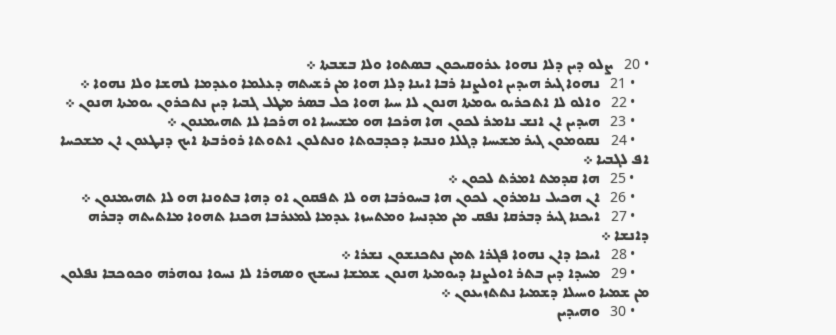• 20   ܨܠܘ ܕܝܢ ܕܠܐ ܢܗܘܐ ܥܪܘܩܝܟܘܢ ܒܤܬܘܐ ܘܠܐ ܒܫܒܬܐ ܀
    • 21   ܢܗܘܐ ܓܝܪ ܗܝܕܝܢ ܐܘܠܨܢܐ ܪܒܐ ܐܝܢܐ ܕܠܐ ܗܘܐ ܡܢ ܪܫܝܬܗ ܕܥܠܡܐ ܘܥܕܡܐ ܠܗܫܐ ܘܠܐ ܢܗܘܐ ܀
    • 22   ܘܐܠܘ ܠܐ ܐܬܟܪܝܘ ܝܘܡܬܐ ܗܢܘܢ ܠܐ ܚܝܐ ܗܘܐ ܟܠ ܒܤܪ ܡܛܠ ܓܒܝܐ ܕܝܢ ܢܬܟܪܘܢ ܝܘܡܬܐ ܗܢܘܢ ܀
    • 23   ܗܝܕܝܢ ܐܢ ܐܢܫ ܢܐܡܪ ܠܟܘܢ ܗܐ ܗܪܟܐ ܗܘ ܡܫܝܚܐ ܐܘ ܗܪܟܐ ܠܐ ܬܗܝܡܢܘܢ ܀
    • 24   ܢܩܘܡܘܢ ܓܝܪ ܡܫܝܚܐ ܕܓܠܐ ܘܢܒܝܐ ܕܟܕܒܘܬܐ ܘܢܬܠܘܢ ܐܬܘܬܐ ܪܘܪܒܬܐ ܐܝܟ ܕܢܛܥܘܢ ܐܢ ܡܫܟܚܐ ܐܦ ܠܓܒܝܐ ܀
    • 25   ܗܐ ܩܕܡܬ ܐܡܪܬ ܠܟܘܢ ܀
    • 26   ܐܢ ܗܟܝܠ ܢܐܡܪܘܢ ܠܟܘܢ ܗܐ ܒܚܘܪܒܐ ܗܘ ܠܐ ܬܦܩܘܢ ܐܘ ܕܗܐ ܒܬܘܢܐ ܗܘ ܠܐ ܬܗܝܡܢܘܢ ܀
    • 27   ܐܝܟܢܐ ܓܝܪ ܕܒܪܩܐ ܢܦܩ ܡܢ ܡܕܢܚܐ ܘܡܬܚܙܐ ܥܕܡܐ ܠܡܥܪܒܐ ܗܟܢܐ ܬܗܘܐ ܡܐܬܝܬܗ ܕܒܪܗ ܕܐܢܫܐ ܀
    • 28   ܐܝܟܐ ܕܐܢ ܢܗܘܐ ܦܓܪܐ ܬܡܢ ܢܬܟܢܫܘܢ ܢܫܪܐ ܀
    • 29   ܡܚܕܐ ܕܝܢ ܒܬܪ ܐܘܠܨܢܐ ܕܝܘܡܬܐ ܗܢܘܢ ܫܡܫܐ ܢܚܫܟ ܘܤܗܪܐ ܠܐ ܢܚܘܐ ܢܘܗܪܗ ܘܟܘܟܒܐ ܢܦܠܘܢ ܡܢ ܫܡܝܐ ܘܚܝܠܐ ܕܫܡܝܐ ܢܬܬܙܝܥܘܢ ܀
    • 30   ܘܗܝܕܝܢ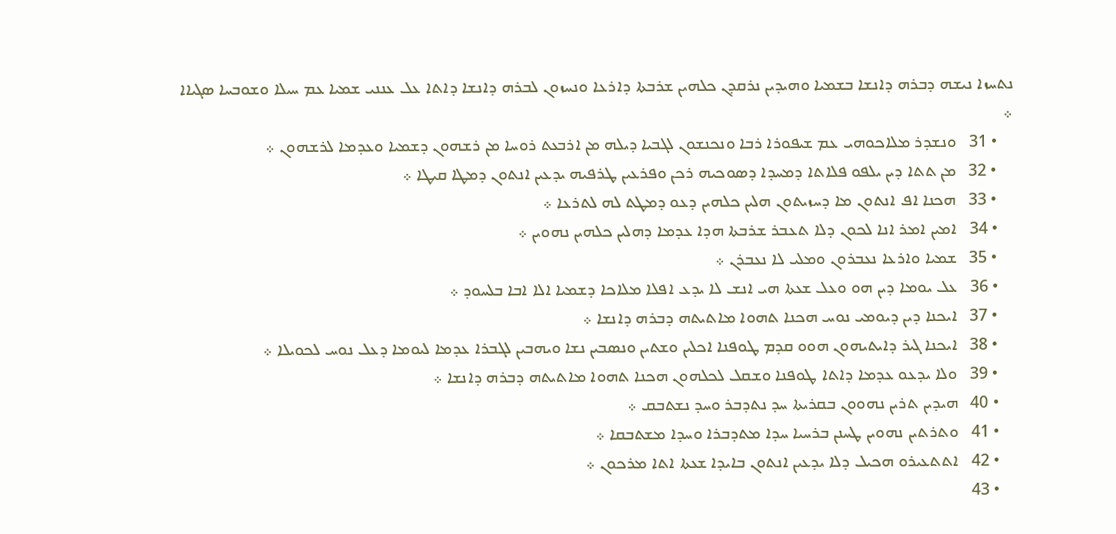ܢܬܚܙܐ ܢܝܫܗ ܕܒܪܗ ܕܐܢܫܐ ܒܫܡܝܐ ܘܗܝܕܝܢ ܢܪܩܕܢ ܟܠܗܝܢ ܫܪܒܬܐ ܕܐܪܥܐ ܘܢܚܙܘܢ ܠܒܪܗ ܕܐܢܫܐ ܕܐܬܐ ܥܠ ܥܢܢܝ ܫܡܝܐ ܥܡ ܚܝܠܐ ܘܫܘܒܚܐ ܤܓܝܐܐ ܀
    • 31   ܘܢܫܕܪ ܡܠܐܟܘܗܝ ܥܡ ܫܝܦܘܪܐ ܪܒܐ ܘܢܟܢܫܘܢ ܠܓܒܝܐ ܕܝܠܗ ܡܢ ܐܪܒܥܬ ܪܘܚܐ ܡܢ ܪܫܗܘܢ ܕܫܡܝܐ ܘܥܕܡܐ ܠܪܫܗܘܢ ܀
    • 32   ܡܢ ܬܬܐ ܕܝܢ ܝܠܦܘ ܦܠܐܬܐ ܕܡܚܕܐ ܕܤܘܟܝܗ ܪܟܢ ܘܦܪܥܝܢ ܛܪܦܝܗ ܝܕܥܝܢ ܐܢܬܘܢ ܕܡܛܐ ܩܝܛܐ ܀
    • 33   ܗܟܢܐ ܐܦ ܐܢܬܘܢ ܡܐ ܕܚܙܝܬܘܢ ܗܠܝܢ ܟܠܗܝܢ ܕܥܘ ܕܡܛܬ ܠܗ ܠܬܪܥܐ ܀
    • 34   ܐܡܝܢ ܐܡܪ ܐܢܐ ܠܟܘܢ ܕܠܐ ܬܥܒܪ ܫܪܒܬܐ ܗܕܐ ܥܕܡܐ ܕܗܠܝܢ ܟܠܗܝܢ ܢܗܘܝܢ ܀
    • 35   ܫܡܝܐ ܘܐܪܥܐ ܢܥܒܪܘܢ ܘܡܠܝ ܠܐ ܢܥܒܪܢ ܀
    • 36   ܥܠ ܝܘܡܐ ܕܝܢ ܗܘ ܘܥܠ ܫܥܬܐ ܗܝ ܐܢܫ ܠܐ ܝܕܥ ܐܦܠܐ ܡܠܐܟܐ ܕܫܡܝܐ ܐܠܐ ܐܒܐ ܒܠܚܘܕ ܀
    • 37   ܐܝܟܢܐ ܕܝܢ ܕܝܘܡܝ ܢܘܚ ܗܟܢܐ ܬܗܘܐ ܡܐܬܝܬܗ ܕܒܪܗ ܕܐܢܫܐ ܀
    • 38   ܐܝܟܢܐ ܓܝܪ ܕܐܝܬܝܗܘܢ ܗܘܘ ܩܕܡ ܛܘܦܢܐ ܐܟܠܝܢ ܘܫܬܝܢ ܘܢܤܒܝܢ ܢܫܐ ܘܝܗܒܝܢ ܠܓܒܪܐ ܥܕܡܐ ܠܝܘܡܐ ܕܥܠ ܢܘܚ ܠܟܘܝܠܐ ܀
    • 39   ܘܠܐ ܝܕܥܘ ܥܕܡܐ ܕܐܬܐ ܛܘܦܢܐ ܘܫܩܠ ܠܟܠܗܘܢ ܗܟܢܐ ܬܗܘܐ ܡܐܬܝܬܗ ܕܒܪܗ ܕܐܢܫܐ ܀
    • 40   ܗܝܕܝܢ ܬܪܝܢ ܢܗܘܘܢ ܒܩܪܝܬܐ ܚܕ ܢܬܕܒܪ ܘܚܕ ܢܫܬܒܩ ܀
    • 41   ܘܬܪܬܝܢ ܢܗܘܝܢ ܛܚܢܢ ܒܪܚܝܐ ܚܕܐ ܡܬܕܒܪܐ ܘܚܕܐ ܡܫܬܒܩܐ ܀
    • 42   ܐܬܬܥܝܪܘ ܗܟܝܠ ܕܠܐ ܝܕܥܝܢ ܐܢܬܘܢ ܒܐܝܕܐ ܫܥܬܐ ܐܬܐ ܡܪܟܘܢ ܀
    • 43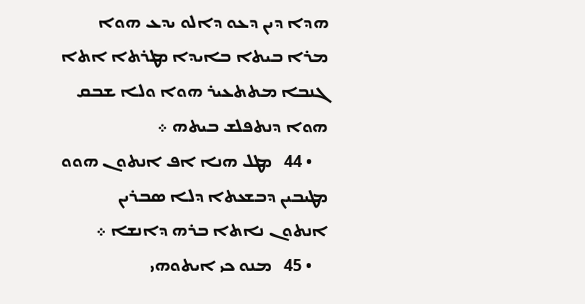ܗܕܐ ܕܝܢ ܕܥܘ ܕܐܠܘ ܝܕܥ ܗܘܐ ܡܪܐ ܒܝܬܐ ܒܐܝܕܐ ܡܛܪܬܐ ܐܬܐ ܓܢܒܐ ܡܬܬܥܝܪ ܗܘܐ ܘܠܐ ܫܒܩ ܗܘܐ ܕܢܬܦܠܫ ܒܝܬܗ ܀
    • 44   ܡܛܠ ܗܢܐ ܐܦ ܐܢܬܘܢ ܗܘܘ ܡܛܝܒܝܢ ܕܒܫܥܬܐ ܕܠܐ ܤܒܪܝܢ ܐܢܬܘܢ ܢܐܬܐ ܒܪܗ ܕܐܢܫܐ ܀
    • 45   ܡܢܘ ܟܝ ܐܝܬܘܗܝ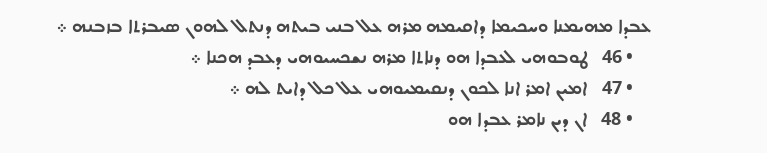ܥܒܕܐ ܡܗܝܡܢܐ ܘܚܟܝܡܐ ܕܐܩܝܡܗ ܡܪܗ ܥܠ ܒܢܝ ܒܝܬܗ ܕܢܬܠ ܠܗܘܢ ܤܝܒܪܬܐ ܒܙܒܢܗ ܀
    • 46   ܛܘܒܘܗܝ ܠܥܒܕܐ ܗܘ ܕܢܐܬܐ ܡܪܗ ܢܫܟܚܝܘܗܝ ܕܥܒܕ ܗܟܢܐ ܀
    • 47   ܐܡܝܢ ܐܡܪ ܐܢܐ ܠܟܘܢ ܕܢܩܝܡܝܘܗܝ ܥܠ ܟܠ ܕܐܝܬ ܠܗ ܀
    • 48   ܐܢ ܕܝܢ ܢܐܡܪ ܥܒܕܐ ܗܘ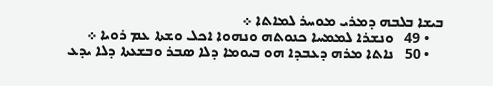ܒܝܫܐ ܒܠܒܗ ܕܡܪܝ ܡܘܚܪ ܠܡܐܬܐ ܀
    • 49   ܘܢܫܪܐ ܠܡܡܚܐ ܟܢܘܬܗ ܘܢܗܘܐ ܐܟܠ ܘܫܬܐ ܥܡ ܪܘܝܐ ܀
    • 50   ܢܐܬܐ ܡܪܗ ܕܥܒܕܐ ܗܘ ܒܝܘܡܐ ܕܠܐ ܤܒܪ ܘܒܫܥܬܐ ܕܠܐ ܝܕܥ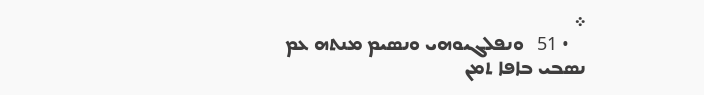܀
    • 51   ܘܢܦܠܓܝܘܗܝ ܘܢܤܝܡ ܡܢܬܗ ܥܡ ܢܤܒܝ ܒܐܦܐ ܬܡܢ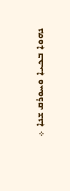ܢܗܘܐ ܒܟܝܐ ܘܚܘܪܩ ܫܢܐ ܀